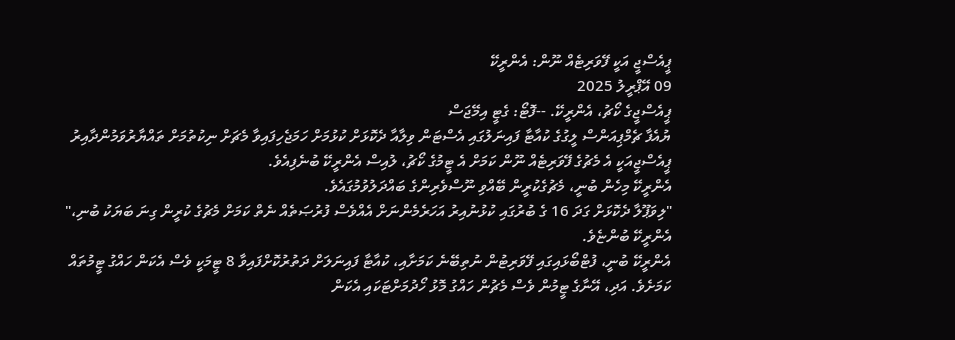ޕީއެސްޖީ އަކީ ފޭވަރިޓެއް ނޫން: އެންރީކޭ
09 އޭޕްރީލު 2025
ޕީއެސްޖީގެ ކޯޗު، އެންރީކޭ. --ފޮޓޯ: ގެޓީ އިމޭޖަސް
ޔުއެފާ ޗެމްޕިއަންސް ލީގުގެ ކުއާޓާ ފައިނަލުގައި އެސްޓަން ވިލާއާ ދެކޮޅަށް ކުޅުމަށް ހަމަޖެހިފައިވާ މެޗަށް ނިކުތުމަށް ތައްޔާރުވަމުންދާއިރު ޕީއެސްޖީއަކީ އެ މެޗުގެ ފޭވަރިޓެއް ނޫން ކަމަށް އެ ޓީމުގެ ކޯޗު، ލުއިސް އެންރީކޭ ބުނެފިއެވެ.
އެންރީކޭ މިހެން ބުނީ، މެޗުގެކުރީން ބޭއްވި ނޫސްވެރިންގެ ބައްދަލުވުމުގައެވެ.
"ލިވަޕޫލާ ދެކޮޅަށް ގަދަ 16 ގެ ބުރުގައި ކުޅުނުއިރު އަހަރެމެންނަށް އެއްވެސް ފުރުޞަތެއް ނެތް ކަމަށް މެޗުގެ ކުރީން ގިނަ ބަޔަކު ބުނި،" އެންރީކޭ ބުންޏެވެ.
އެންރީކޭ ބުނީ، ފުޓްބޯޅައިގައި ފޭވަރިޓުން ނުތިބޭނެ ކަމަށާއި، ކުއާޓާ ފައިނަލަށް ދަތުރުކޮށްފައިވާ 8 ޓީމަކީ ވެސް އެކަން ހައްގު ޓީމުތައް ކަމަށެވެ. އަދި، އޭނާގެ ޓީމުން ވެސް މެޗުން ހައްގު މޮޅު ހޯދުމަށްޓަކައި އެކަން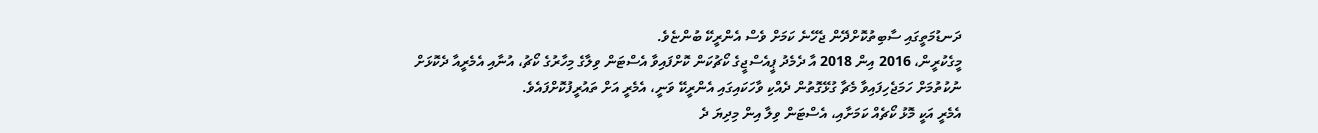ދަނޑުމަތީގައި ސާބިތުކޮށްދޭން ޖެހޭނެ ކަމަށް ވެސް އެންރީކޭ ބުންޏެވެ.
މީގެކުރީން، 2016 އިން 2018 އާ ދެމެދު ޕީއެސްޖީގެ ކޯޗުކަން ކޮށްފައިވާ އެސްޓަން ވިލާގެ މިހާރުގެ ކޯޗު، އުނާއި އެމެރީއާ ދެކޮޅަށް ނުކުތުމަށް ހަމަޖެހިފައިވާ މެޗާ ގުޅޭގޮތުން ދެއްކި ވާހަކައިގައި އެންރީކޭ ވަނީ، އެމެރީ އަށް ތައުރީފުކޮށްފައެވެ.
އެމެރީ އަކީ މޮޅު ކޯޗެއް ކަމަށާއި، އެސްޓަން ވިލާ އިން މިދިޔަ ދެ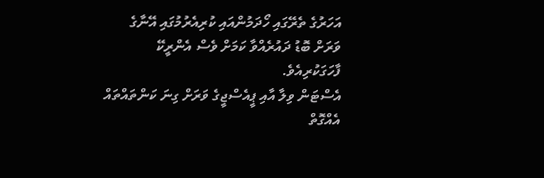އަހަރުގެ ތެރޭގައި ހޯދަމުންއައި ކުރިއެރުމުގައި އޭނާގެ ވަރަށް ބޮޑު ދައުރެއްވާ ކަމަށް ވެސް އެންރީކޭ ފާހަގަކުރިއެވެ.
އެސްޓަން ވިލާ އާއި ޕީއެސްޖީގެ ވަރަށް ގިނަ ކަންތައްތައް އެއްގޮތް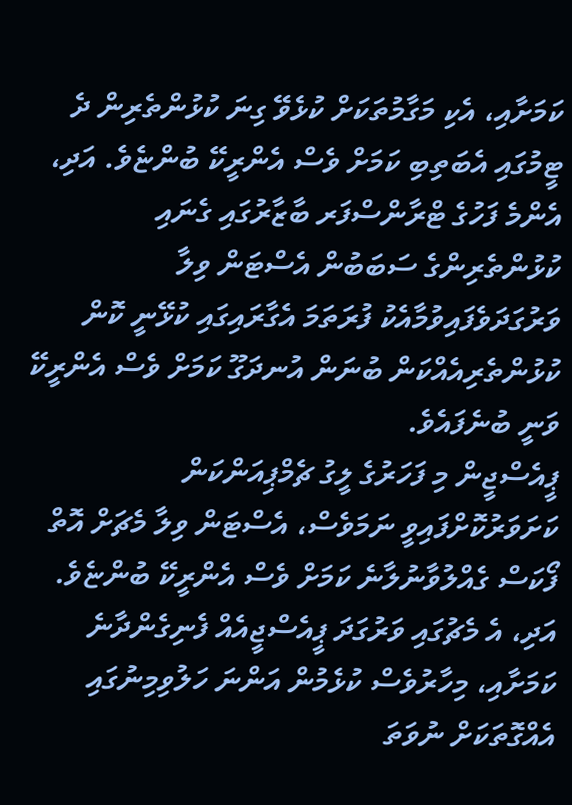ކަމަށާއި، އެކި މަގާމުތަކަށް ކުޅެވޭ ގިނަ ކުޅުންތެރިން ދެ ޓީމުގައި އެބަތިބި ކަމަށް ވެސް އެންރީކޭ ބުންޏެވެ. އަދި، އެންމެ ފަހުގެ ޓްރާންސްފަރ ބާޒާރުގައި ގެނައި ކުޅުންތެރިންގެ ސަބަބުން އެސްޓަން ވިލާ ވަރުގަދަވެފައިވުމާއެކު ފުރަތަމަ އެގާރައިގައި ކުޅޭނީ ކޮން ކުޅުންތެރިއެއްކަން ބުނަން އުނދަގޫ ކަމަށް ވެސް އެންރީކޭ ވަނީ ބުނެފައެވެ.
ޕީއެސްޖީން މި ފަހަރުގެ ލީގު ޗެމްޕިއަންކަން ކަށަވަރުކޮށްފައިވީ ނަމަވެސް، އެސްޓަން ވިލާ މެޗަށް އޮތް ފޯކަސް ގެއްލުވާނުލާނެ ކަމަށް ވެސް އެންރީކޭ ބުންޏެވެ. އަދި، އެ މެޗުގައި ވަރުގަދަ ޕީއެސްޖީއެއް ފެނިގެންދާނެ ކަމަށާއި، މިހާރުވެސް ކުޅެމުން އަންނަ ހަލުވިމިނުގައި އެއްގޮތަކަށް ނުވަތަ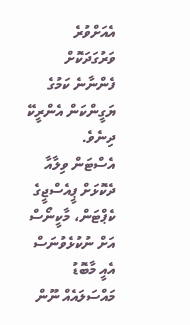އެއަށްވުރެ ވަރުގަދަކޮށް ފެންނާނެ ކަމުގެ ޔަގީންކަން އެންރީކޭ ދިނެވެ.
އެސްޓަން ވިލާއާ ދެކޮޅަށް ޕީއެސްޖީގެ ކެޕްޓަން، މާކީނޯސް އަށް ނުކުޅެވުނަސް އެއީ މާބޮޑު މައްސަލައެއް ނޫން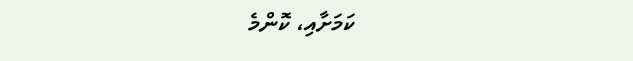ކަމަށާއި، ކޮންމެ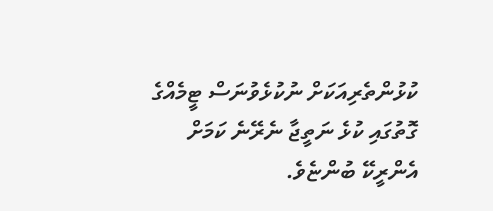ކުޅުންތެރިއަކަށް ނުކުޅެވުނަސް ޓީމެއްގެ ގޮތުގައި ކުޅެ ނަތީޖާ ނެރޭނެ ކަމަށް އެންރީކޭ ބުންޏެވެ.